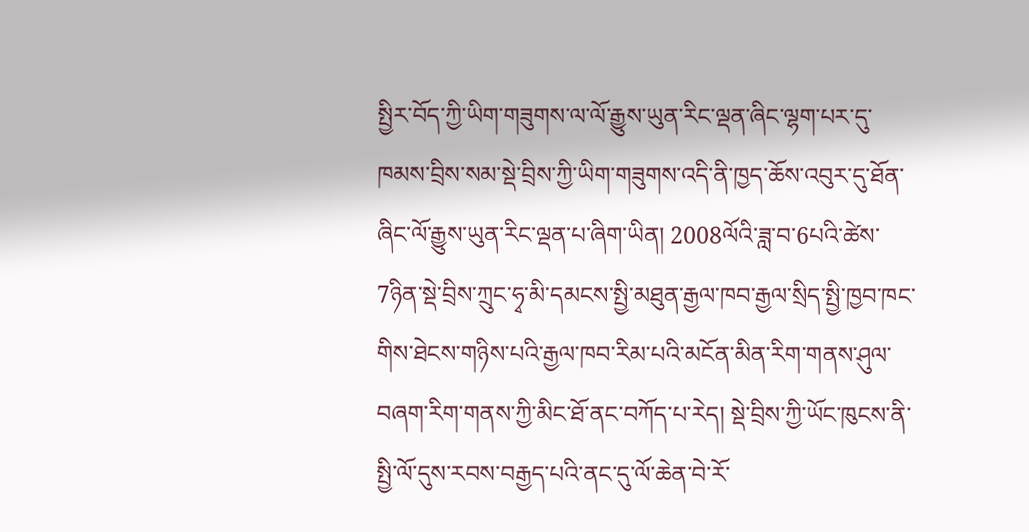སྤྱིར་བོད་ཀྱི་ཡིག་གཟུགས་ལ་ལོ་རྒྱུས་ཡུན་རིང་ལྡན་ཞིང་ལྷག་པར་དུ་ཁམས་བྲིས་སམ་སྡེ་བྲིས་ཀྱི་ཡིག་གཟུགས་འདི་ནི་ཁྱད་ཆོས་འབུར་དུ་ཐོན་ཞིང་ལོ་རྒྱུས་ཡུན་རིང་ལྡན་པ་ཞིག་ཡིན། 2008ལོའི་ཟླ་བ་6པའི་ཚེས་7ཉིན་སྡེ་བྲིས་ཀྲུང་ཧྭ་མི་དམངས་སྤྱི་མཐུན་རྒྱལ་ཁབ་རྒྱལ་སྲིད་སྤྱི་ཁྱབ་ཁང་གིས་ཐེངས་གཉིས་པའི་རྒྱལ་ཁབ་རིམ་པའི་མངོན་མིན་རིག་གནས་ཤུལ་བཞག་རིག་གནས་ཀྱི་མིང་ཐོ་ནང་བཀོད་པ་རེད། སྡེ་བྲིས་ཀྱི་ཡོང་ཁུངས་ནི་སྤྱི་ལོ་དུས་རབས་བརྒྱད་པའི་ནང་དུ་ལོ་ཆེན་བེ་རོ་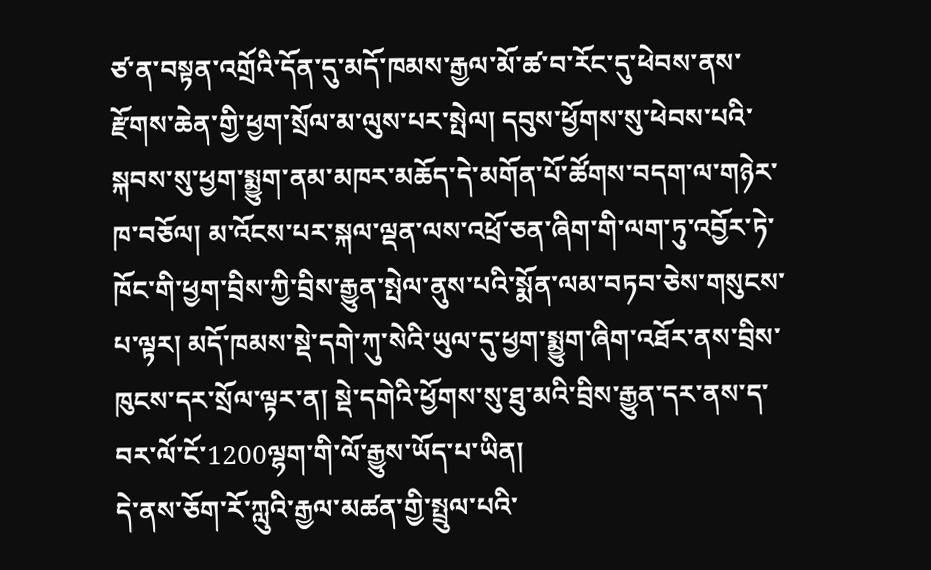ཙ་ན་བསྟན་འགྲོའི་དོན་དུ་མདོ་ཁམས་རྒྱལ་མོ་ཚ་བ་རོང་དུ་ཕེབས་ནས་རྫོགས་ཆེན་གྱི་ཕྱག་སྲོལ་མ་ལུས་པར་སྤེལ། དབུས་ཕྱོགས་སུ་ཕེབས་པའི་སྐབས་སུ་ཕྱག་སྨྱུག་ནམ་མཁར་མཆོད་དེ་མགོན་པོ་ཚོགས་བདག་ལ་གཉེར་ཁ་བཅོལ། མ་འོངས་པར་སྐལ་ལྡན་ལས་འཕྲོ་ཅན་ཞིག་གི་ལག་ཏུ་འབྱོར་ཏེ་ཁོང་གི་ཕྱག་བྲིས་ཀྱི་བྲིས་རྒྱུན་སྤེལ་ནུས་པའི་སྨོན་ལམ་བཏབ་ཅེས་གསུངས་པ་ལྟར། མདོ་ཁམས་སྡེ་དགེ་ཀུ་སེའི་ཡུལ་དུ་ཕྱག་སྨྱུག་ཞིག་འཐོར་ནས་བྲིས་ཁུངས་དར་སྲོལ་ལྟར་ན། སྡེ་དགེའི་ཕྱོགས་སུ་ཐུ་མའི་བྲིས་རྒྱུན་དར་ནས་ད་བར་ལོ་ངོ་1200ལྷག་གི་ལོ་རྒྱུས་ཡོད་པ་ཡིན།
དེ་ནས་ཅོག་རོ་ཀླུའི་རྒྱལ་མཚན་གྱི་སྤྲུལ་པའི་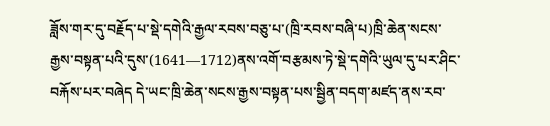ཟློས་གར་དུ་བརྗོད་པ་སྡེ་དགེའི་རྒྱལ་རབས་བཅུ་པ་(ཁྲི་རབས་བཞི་པ)ཁྲི་ཆེན་སངས་རྒྱས་བསྟན་པའི་དུས་(1641—1712)ནས་འགོ་བརྩམས་ཏེ་སྡེ་དགེའི་ཡུལ་དུ་པར་ཤིང་བརྐོས་པར་བཞེད དེ་ཡང་ཁྲི་ཆེན་སངས་རྒྱས་བསྟན་པས་སྦྱིན་བདག་མཛད་ནས་རབ་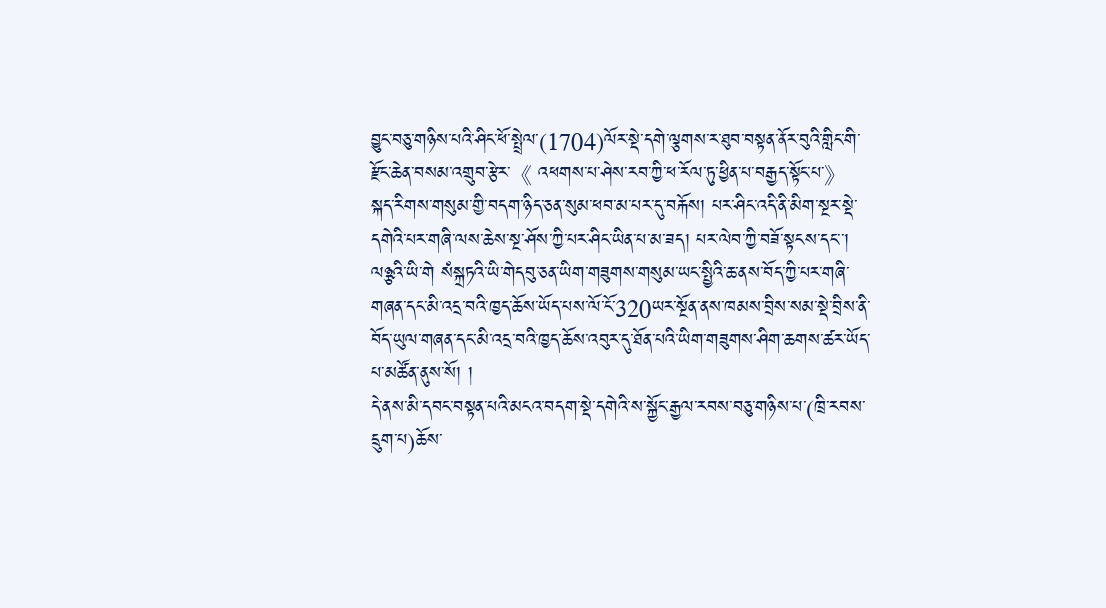བྱུང་བཅུ་གཉིས་པའི་ཤིང་ཕོ་སྤྲེལ་(1704)ལོར་སྡེ་དགེ་ལྕགས་ར་ཐུབ་བསྟན་ནོར་བུའི་གླིང་གི་རྫོང་ཆེན་བསམ་འགྲུབ་རྩེར་《 འཕགས་པ་ཤེས་རབ་ཀྱི་ཕ་རོལ་ཏུ་ཕྱིན་པ་བརྒྱད་སྟོང་པ་》
སྐད་རིགས་གསུམ་གྱི་བདག་ཉིད་ཅན་སུམ་ཕབ་མ་པར་དུ་བརྐོས། པར་ཤིང་འདི་ནི་མིག་སྔར་སྡེ་དགེའི་པར་གཞི་ལས་ཆེས་སྔ་ཤོས་ཀྱི་པར་ཤིང་ཡིན་པ་མ་ཟད། པར་ལེབ་ཀྱི་བཟོ་སྟངས་དང་་། ལཉྩའི་ཡི་གེ སཾསྐྲཏའི་ཡི་གེདབུ་ཅན་ཡིག་གཟུགས་གསུམ་ཡང་སྤྱིའི་ཆ་ནས་བོད་ཀྱི་པར་གཞི་གཞན་དང་མི་འདྲ་བའི་ཁྱད་ཆོས་ཡོད་པས་ལོ་ངོ་320ཡར་སྔོན་ནས་ཁམས་བྲིས་སམ་སྡེ་བྲིས་ནི་བོད་ཡུལ་གཞན་དང་མི་འདྲ་བའི་ཁྱད་ཆོས་འབུར་དུ་ཐོན་པའི་ཡིག་གཟུགས་ཤིག་ཆགས་ཚར་ཡོད་པ་མཚོན་ནུས་སོ། །
དེ་ནས་མི་དབང་བསྟན་པའི་མངའ་བདག་སྡེ་དགེའི་ས་སྐྱོང་རྒྱལ་རབས་བཅུ་གཉིས་པ་(ཁྲི་རབས་དྲུག་པ)ཆོས་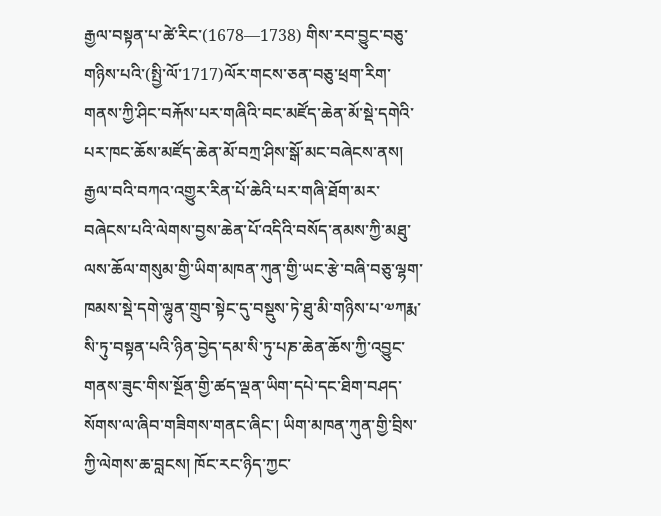རྒྱལ་བསྟན་པ་ཚེ་རིང་(1678—1738) གིས་རབ་བྱུང་བཅུ་གཉིས་པའི་(སྤྱི་ལོ་1717)ལོར་གངས་ཅན་བཅུ་ཕྲག་རིག་གནས་ཀྱི་ཤིང་བརྐོས་པར་གཞིའི་བང་མཛོད་ཆེན་མོ་སྡེ་དགེའི་པར་ཁང་ཆོས་མཛོད་ཆེན་མོ་བཀྲ་ཤིས་སྒོ་མང་བཞེངས་ནས། རྒྱལ་བའི་བཀའ་འགྱུར་རིན་པོ་ཆེའི་པར་གཞི་ཐོག་མར་བཞེངས་པའི་ལེགས་བྱས་ཆེན་པོ་འདིའི་བསོད་ནམས་ཀྱི་མཐུ་ལས་ཆོལ་གསུམ་གྱི་ཡིག་མཁན་ཀུན་གྱི་ཡང་རྩེ་བཞི་བཅུ་ལྷག་ཁམས་སྡེ་དགེ་ལྷུན་གྲུབ་སྟེང་དུ་བསྡུས་ཏེ་ཐུ་མི་གཉིས་པ་༧ཀརྨ་སི་ཏུ་བསྟན་པའི་ཉིན་བྱེད་དམ་སི་ཏུ་པཎ་ཆེན་ཆོས་ཀྱི་འབྱུང་གནས་ཟུང་གིས་སྔོན་གྱི་ཚད་ལྡན་ཡིག་དཔེ་དང་ཐིག་བཤད་སོགས་ལ་ཞིབ་གཟིགས་གནང་ཞིང་། ཡིག་མཁན་ཀུན་གྱི་བྲིས་ཀྱི་ལེགས་ཆ་བླངས། ཁོང་རང་ཉིད་ཀྱང་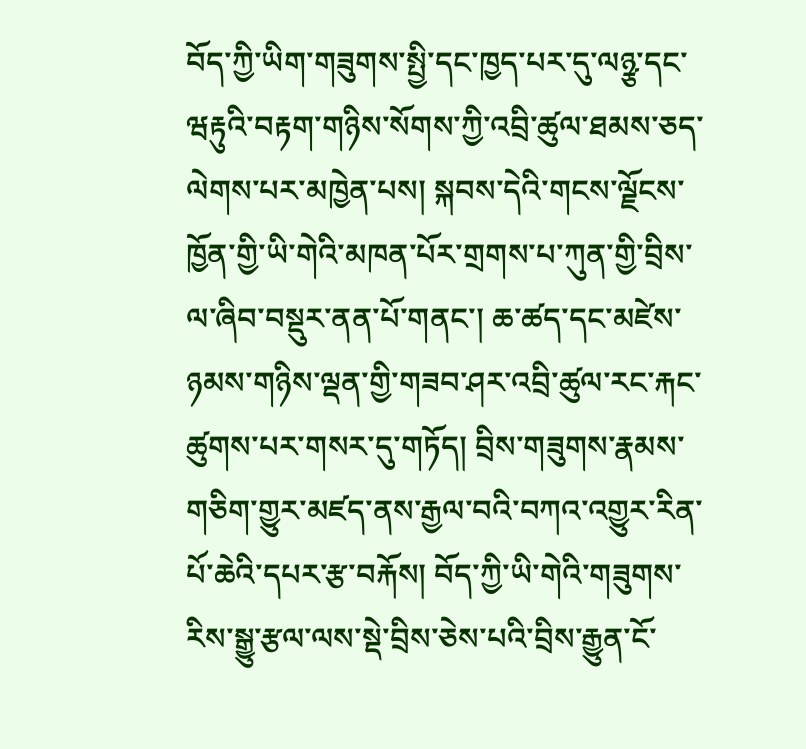བོད་ཀྱི་ཡིག་གཟུགས་སྤྱི་དང་ཁྱད་པར་དུ་ལཉྩ་དང་ཝརྟུའི་བརྟག་གཉིས་སོགས་ཀྱི་འབྲི་ཚུལ་ཐམས་ཅད་ལེགས་པར་མཁྱེན་པས། སྐབས་དེའི་གངས་ལྗོངས་ཁྱོན་གྱི་ཡི་གེའི་མཁན་པོར་གྲགས་པ་ཀུན་གྱི་བྲིས་ལ་ཞིབ་བསྡུར་ནན་པོ་གནང་། ཆ་ཚད་དང་མཛེས་ཉམས་གཉིས་ལྡན་གྱི་གཟབ་ཤར་འབྲི་ཚུལ་རང་རྐང་ཚུགས་པར་གསར་དུ་གཏོད། བྲིས་གཟུགས་རྣམས་གཅིག་གྱུར་མཛད་ནས་རྒྱལ་བའི་བཀའ་འགྱུར་རིན་པོ་ཆེའི་དཔར་རྩ་བརྐོས། བོད་ཀྱི་ཡི་གེའི་གཟུགས་རིས་སྒྱུ་རྩལ་ལས་སྡེ་བྲིས་ཅེས་པའི་བྲིས་རྒྱུན་ངོ་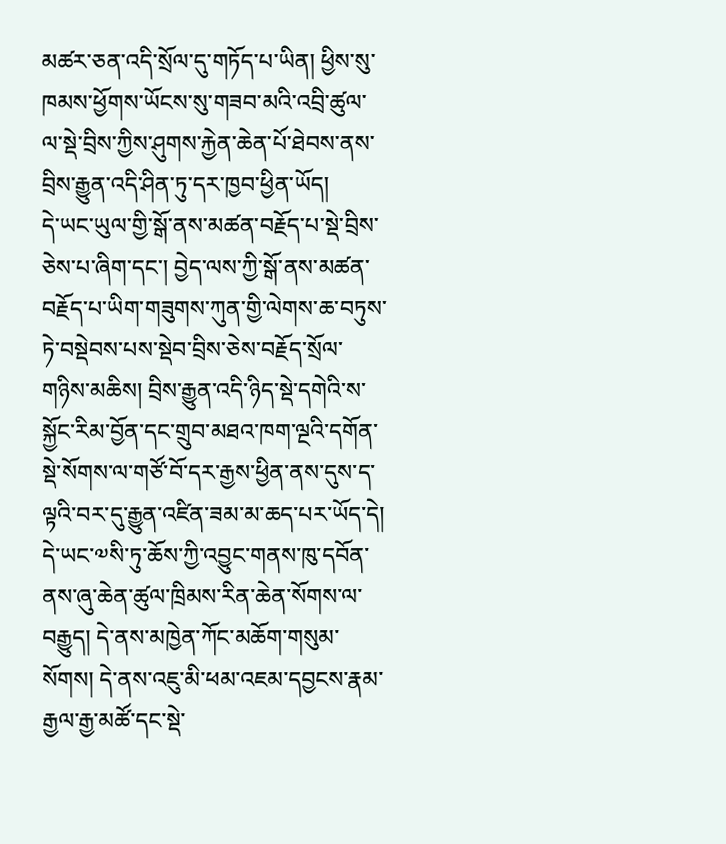མཚར་ཅན་འདི་སྲོལ་དུ་གཏོད་པ་ཡིན། ཕྱིས་སུ་ཁམས་ཕྱོགས་ཡོངས་སུ་གཟབ་མའི་འབྲི་ཚུལ་ལ་སྡེ་བྲིས་ཀྱིས་ཤུགས་རྐྱེན་ཆེན་པོ་ཐེབས་ནས་བྲིས་རྒྱུན་འདི་ཤིན་ཏུ་དར་ཁྱབ་ཕྱིན་ཡོད།
དེ་ཡང་ཡུལ་གྱི་སྒོ་ནས་མཚན་བརྗོད་པ་སྡེ་བྲིས་ཅེས་པ་ཞིག་དང་། བྱེད་ལས་ཀྱི་སྒོ་ནས་མཚན་བརྗོད་པ་ཡིག་གཟུགས་ཀུན་གྱི་ལེགས་ཆ་བཏུས་ཏེ་བསྡེབས་པས་སྡེབ་བྲིས་ཅེས་བརྗོད་སྲོལ་གཉིས་མཆིས། བྲིས་རྒྱུན་འདི་ཉིད་སྡེ་དགེའི་ས་སྐྱོང་རིམ་བྱོན་དང་གྲུབ་མཐའ་ཁག་ལྔའི་དགོན་སྡེ་སོགས་ལ་གཙོ་བོ་དར་རྒྱས་ཕྱིན་ནས་དུས་ད་ལྟའི་བར་དུ་རྒྱུན་འཛིན་ཟམ་མ་ཆད་པར་ཡོད་དེ། དེ་ཡང་༧སི་ཏུ་ཆོས་ཀྱི་འབྱུང་གནས་ཁུ་དབོན་ནས་ཞུ་ཆེན་ཚུལ་ཁྲིམས་རིན་ཆེན་སོགས་ལ་བརྒྱུད། དེ་ནས་མཁྱེན་ཀོང་མཆོག་གསུམ་སོགས། དེ་ནས་འཇུ་མི་ཕམ་འཇམ་དབྱངས་རྣམ་རྒྱལ་རྒྱ་མཚོ་དང་སྡེ་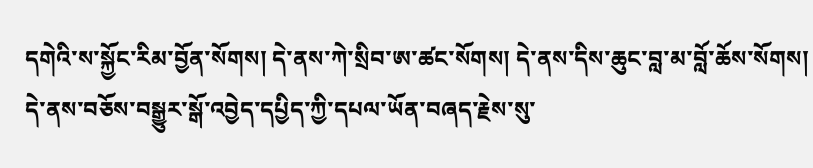དགེའི་ས་སྐྱོང་རིམ་བྱོན་སོགས། དེ་ནས་ཀེ་སྲིབ་ཨ་ཚང་སོགས། དེ་ནས་དིས་ཆུང་བླ་མ་བློ་ཆོས་སོགས། དེ་ནས་བཅོས་བསྒྱུར་སྒོ་འབྱེད་དཔྱིད་ཀྱི་དཔལ་ཡོན་བཞད་རྗེས་སུ་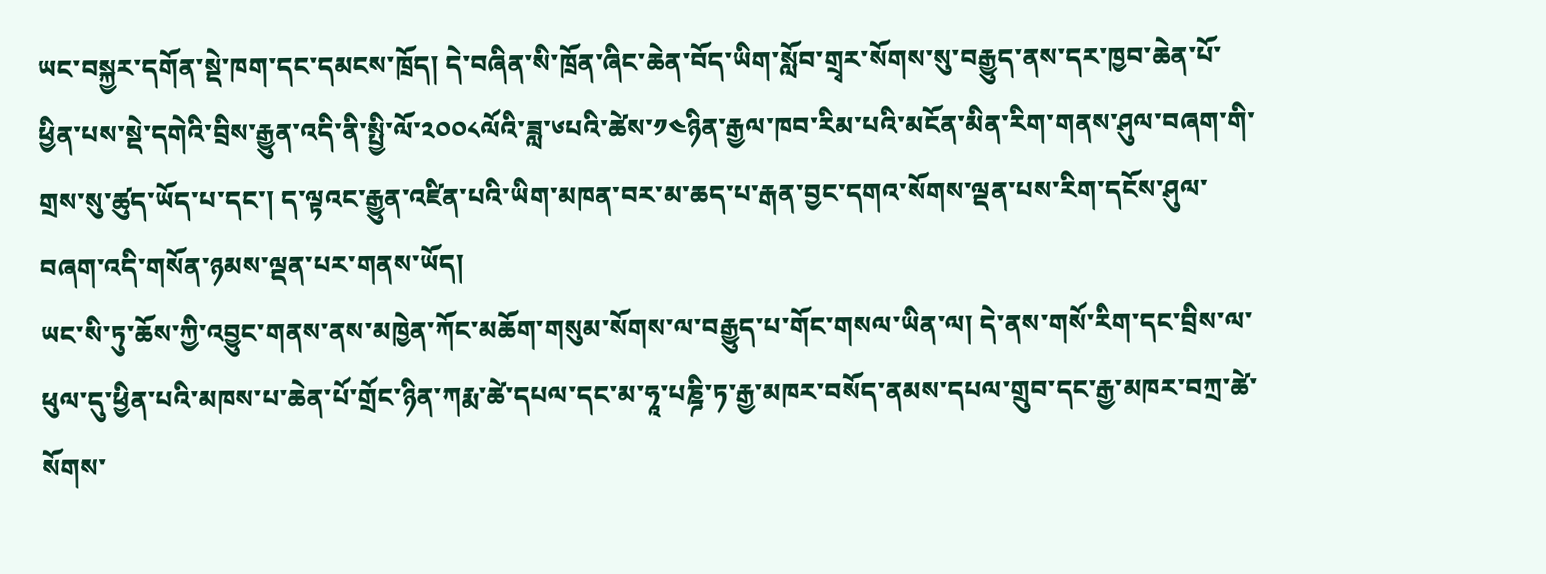ཡང་བསྐྱར་དགོན་སྡེ་ཁག་དང་དམངས་ཁྲོད། དེ་བཞིན་སི་ཁྲོན་ཞིང་ཆེན་བོད་ཡིག་སློབ་གྲྭར་སོགས་སུ་བརྒྱུད་ནས་དར་ཁྱབ་ཆེན་པོ་ཕྱིན་པས་སྡེ་དགེའི་བྲིས་རྒྱུན་འདི་ནི་སྤྱི་ལོ་༢༠༠༨ལོའི་ཟླ་༦པའི་ཚེས་༡༤ཉིན་རྒྱལ་ཁབ་རིམ་པའི་མངོན་མིན་རིག་གནས་ཤུལ་བཞག་གི་གྲས་སུ་ཚུད་ཡོད་པ་དང་། ད་ལྟའང་རྒྱུན་འཛིན་པའི་ཡིག་མཁན་བར་མ་ཆད་པ་རྒན་བྱང་དགའ་སོགས་ལྡན་པས་རིག་དངོས་ཤུལ་བཞག་འདི་གསོན་ཉམས་ལྡན་པར་གནས་ཡོད།
ཡང་སི་ཏུ་ཆོས་ཀྱི་འབྱུང་གནས་ནས་མཁྱེན་ཀོང་མཆོག་གསུམ་སོགས་ལ་བརྒྱུད་པ་གོང་གསལ་ཡིན་ལ། དེ་ནས་གསོ་རིག་དང་བྲིས་ལ་ཕུལ་དུ་ཕྱིན་པའི་མཁས་པ་ཆེན་པོ་གྲོང་ཉིན་ཀརྨ་ཚེ་དཔལ་དང་མ་ཧཱ་པཎྜི་ཏ་རྒྱ་མཁར་བསོད་ནམས་དཔལ་གྲུབ་དང་རྒྱ་མཁར་བཀྲ་ཚེ་སོགས་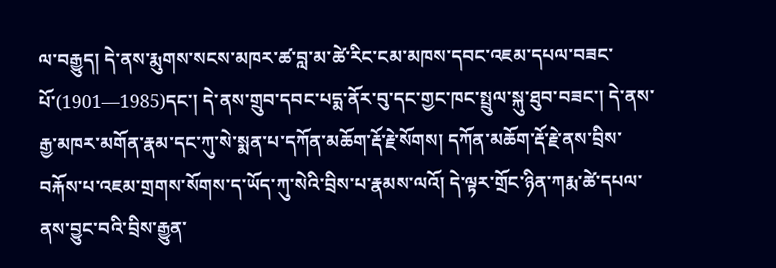ལ་བརྒྱུད། དེ་ནས་རྨུགས་སངས་མཁར་ཚ་བླ་མ་ཚེ་རིང་ངམ་མཁས་དབང་འཇམ་དཔལ་བཟང་པོ་(1901—1985)དང་། དེ་ནས་གྲུབ་དབང་པདྨ་ནོར་བུ་དང་གྱང་ཁང་སྤྲུལ་སྐུ་ཐུབ་བཟང་། དེ་ནས་རྒྱ་མཁར་མགོན་རྣམ་དང་ཀུ་སེ་སྨན་པ་དཀོན་མཆོག་རྡོ་རྗེ་སོགས། དཀོན་མཆོག་རྡོ་རྗེ་ནས་བྲིས་བརྐོས་པ་འཇམ་གྲགས་སོགས་ད་ཡོད་ཀུ་སེའི་བྲིས་པ་རྣམས་ལའོ། དེ་ལྟར་གྲོང་ཉིན་ཀརྨ་ཚེ་དཔལ་ནས་བྱུང་བའི་བྲིས་རྒྱུན་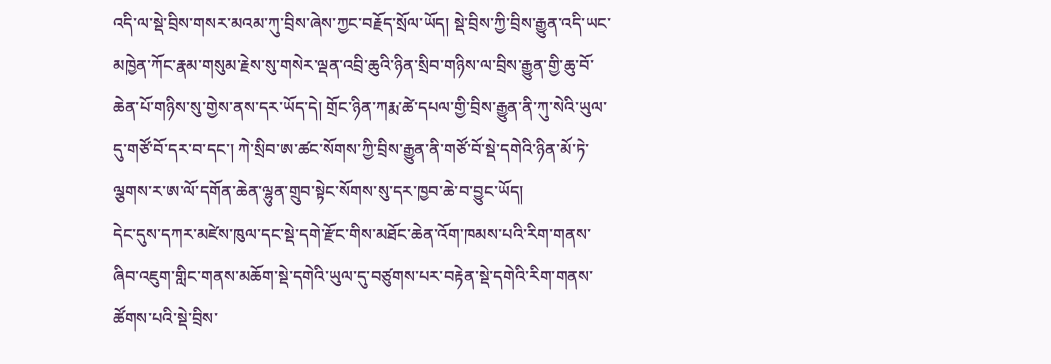འདི་ལ་སྡེ་བྲིས་གསར་མའམ་ཀུ་བྲིས་ཞེས་ཀྱང་བརྗོད་སྲོལ་ཡོད། སྡེ་བྲིས་ཀྱི་བྲིས་རྒྱུན་འདི་ཡང་མཁྱེན་ཀོང་རྣམ་གསུམ་རྗེས་སུ་གསེར་ལྡན་འབྲི་ཆུའི་ཉིན་སྲིབ་གཉིས་ལ་བྲིས་རྒྱུན་གྱི་ཆུ་བོ་ཆེན་པོ་གཉིས་སུ་གྱེས་ནས་དར་ཡོད་དེ། གྲོང་ཉིན་ཀརྨ་ཚེ་དཔལ་གྱི་བྲིས་རྒྱུན་ནི་ཀུ་སེའི་ཡུལ་དུ་གཙོ་བོ་དར་བ་དང་། ཀེ་སྲིབ་ཨ་ཚང་སོགས་ཀྱི་བྲིས་རྒྱུན་ནི་གཙོ་བོ་སྡེ་དགེའི་ཉིན་མོ་ཏེ་ལྕགས་ར་ཨ་ལོ་དགོན་ཆེན་ལྷུན་གྲུབ་སྟེང་སོགས་སུ་དར་ཁྱབ་ཆེ་བ་བྱུང་ཡོད།
དེང་དུས་དཀར་མཛེས་ཁུལ་དང་སྡེ་དགེ་རྫོང་གིས་མཐོང་ཆེན་འོག་ཁམས་པའི་རིག་གནས་ཞིབ་འཇུག་གླིང་གནས་མཆོག་སྡེ་དགེའི་ཡུལ་དུ་བཙུགས་པར་བརྟེན་སྡེ་དགེའི་རིག་གནས་ཚོགས་པའི་སྡེ་བྲིས་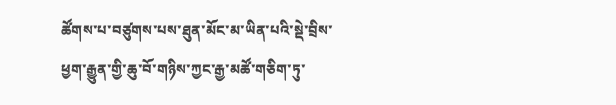ཚོགས་པ་བཙུགས་པས་ཐུན་མོང་མ་ཡིན་པའི་སྡེ་བྲིས་ཕྱག་རྒྱུན་གྱི་ཆུ་བོ་གཉིས་ཀྱང་རྒྱ་མཚོ་གཅིག་ཏུ་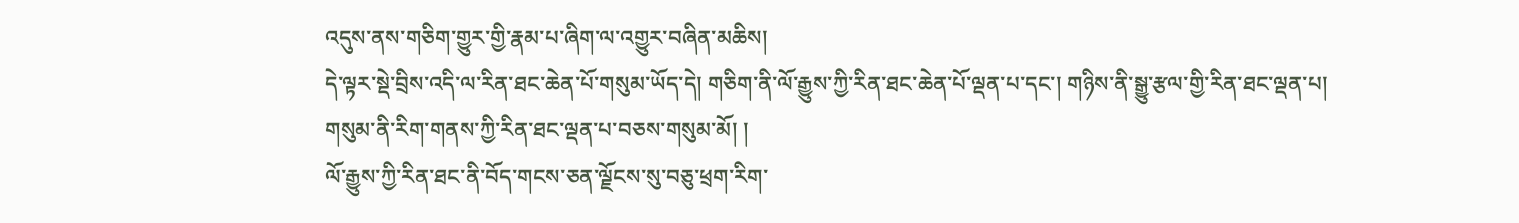འདུས་ནས་གཅིག་གྱུར་གྱི་རྣམ་པ་ཞིག་ལ་འགྱུར་བཞིན་མཆིས།
དེ་ལྟར་སྡེ་བྲིས་འདི་ལ་རིན་ཐང་ཆེན་པོ་གསུམ་ཡོད་དེ། གཅིག་ནི་ལོ་རྒྱུས་ཀྱི་རིན་ཐང་ཆེན་པོ་ལྡན་པ་དང་། གཉིས་ནི་སྒྱུ་རྩལ་གྱི་རིན་ཐང་ལྡན་པ། གསུམ་ནི་རིག་གནས་ཀྱི་རིན་ཐང་ལྡན་པ་བཅས་གསུམ་མོ། །
ལོ་རྒྱུས་ཀྱི་རིན་ཐང་ནི་བོད་གངས་ཅན་ལྗོངས་སུ་བཅུ་ཕྲག་རིག་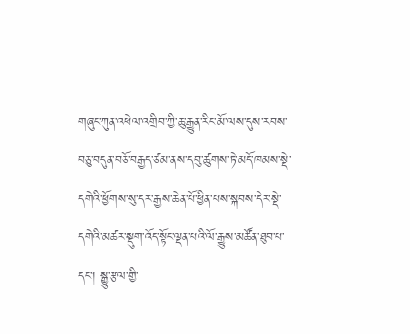གཞུང་ཀུན་འཕེལ་འགྲིབ་ཀྱི་ཆུ་རྒྱུན་རིང་མོ་ལས་དུས་རབས་བཅུ་བདུན་བཅོ་བརྒྱད་ཙམ་ནས་དབུ་ཚུགས་ཏེ་མདོ་ཁམས་སྡེ་དགེའི་ཕྱོགས་སུ་དར་རྒྱས་ཆེན་པོ་ཕྱིན་པས་སྐབས་དེར་སྡེ་དགེའི་མཚར་སྡུག་འོད་སྟོང་ལྡན་པའི་ལོ་རྒྱུས་མཚོན་ཐུབ་པ་དང་། སྒྱུ་རྩལ་གྱི་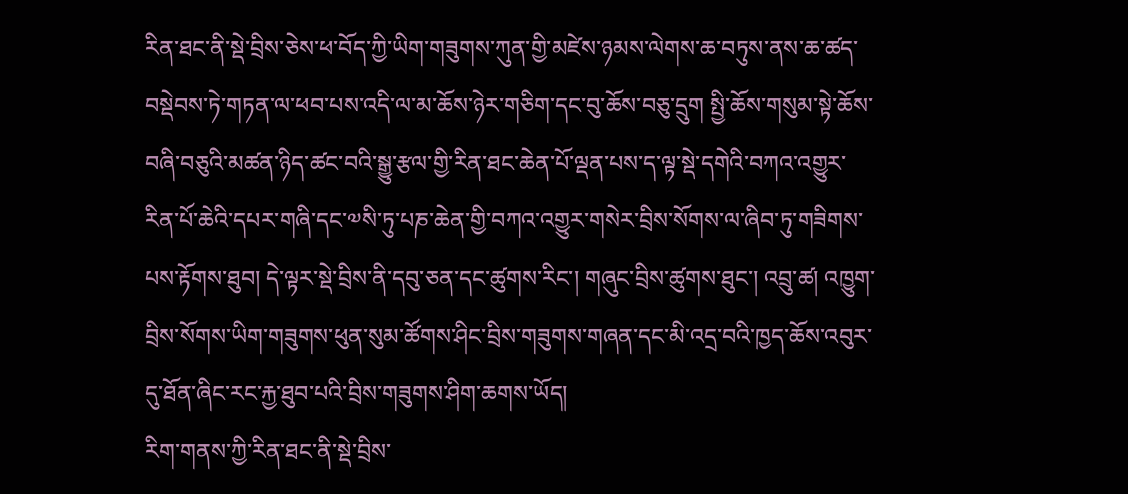རིན་ཐང་ནི་སྡེ་བྲིས་ཅེས་ཕ་བོད་ཀྱི་ཡིག་གཟུགས་ཀུན་གྱི་མཛེས་ཉམས་ལེགས་ཆ་བཏུས་ནས་ཆ་ཚད་བསྡེབས་ཏེ་གཏན་ལ་ཕབ་པས་འདི་ལ་མ་ཆོས་ཉེར་གཅིག་དང་བུ་ཆོས་བཅུ་དྲུག སྤྱི་ཆོས་གསུམ་སྟེ་ཆོས་བཞི་བཅུའི་མཚན་ཉིད་ཚང་བའི་སྒྱུ་རྩལ་གྱི་རིན་ཐང་ཆེན་པོ་ལྡན་པས་ད་ལྟ་སྡེ་དགེའི་བཀའ་འགྱུར་རིན་པོ་ཆེའི་དཔར་གཞི་དང་༧སི་ཏུ་པཎ་ཆེན་གྱི་བཀའ་འགྱུར་གསེར་བྲིས་སོགས་ལ་ཞིབ་ཏུ་གཟིགས་པས་རྟོགས་ཐུབ། དེ་ལྟར་སྡེ་བྲིས་ནི་དབུ་ཅན་དང་ཚུགས་རིང་། གཞུང་བྲིས་ཚུགས་ཐུང་། འབྲུ་ཚ། འཁྱུག་བྲིས་སོགས་ཡིག་གཟུགས་ཕུན་སུམ་ཚོགས་ཤིང་བྲིས་གཟུགས་གཞན་དང་མི་འདྲ་བའི་ཁྱད་ཆོས་འབུར་དུ་ཐོན་ཞིང་རང་རྐྱ་ཐུབ་པའི་བྲིས་གཟུགས་ཤིག་ཆགས་ཡོད།
རིག་གནས་ཀྱི་རིན་ཐང་ནི་སྡེ་བྲིས་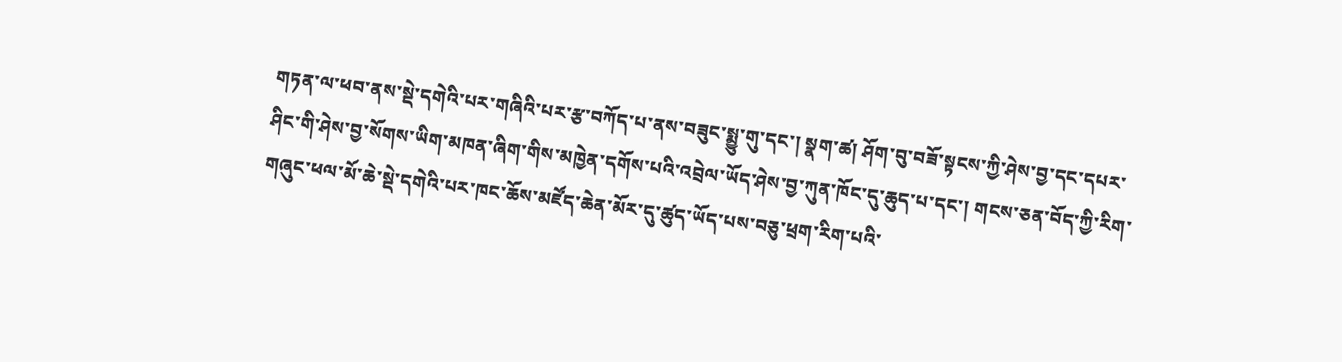གཏན་ལ་ཕབ་ནས་སྡེ་དགེའི་པར་གཞིའི་པར་རྩ་བཀོད་པ་ནས་བཟུང་སྨྱུ་གུ་དང་། སྣག་ཚ། ཤོག་བུ་བཟོ་སྟངས་ཀྱི་ཤེས་བྱ་དང་དཔར་ཤིང་གི་ཤེས་བྱ་སོགས་ཡིག་མཁན་ཞིག་གིས་མཁྱེན་དགོས་པའི་འབྲེལ་ཡོད་ཤེས་བྱ་ཀུན་ཁོང་དུ་ཆུད་པ་དང་། གངས་ཅན་བོད་ཀྱི་རིག་གཞུང་ཕལ་མོ་ཆེ་སྡེ་དགེའི་པར་ཁང་ཆོས་མཛོད་ཆེན་མོར་དུ་ཚུད་ཡོད་པས་བཅུ་ཕྲག་རིག་པའི་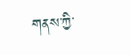གནས་ཀྱི་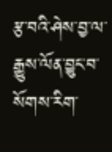རྩ་བའི་ཤེས་བྱ་ལ་རྒྱུས་ལོན་བྱུང་བ་སོགས་རིག་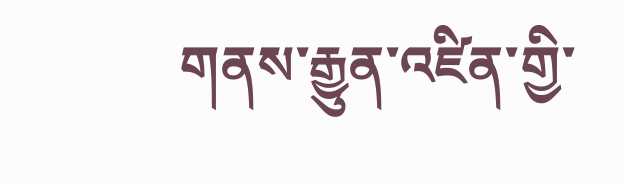གནས་རྒྱུན་འཛིན་གྱི་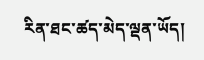རིན་ཐང་ཚད་མེད་ལྡན་ཡོད།